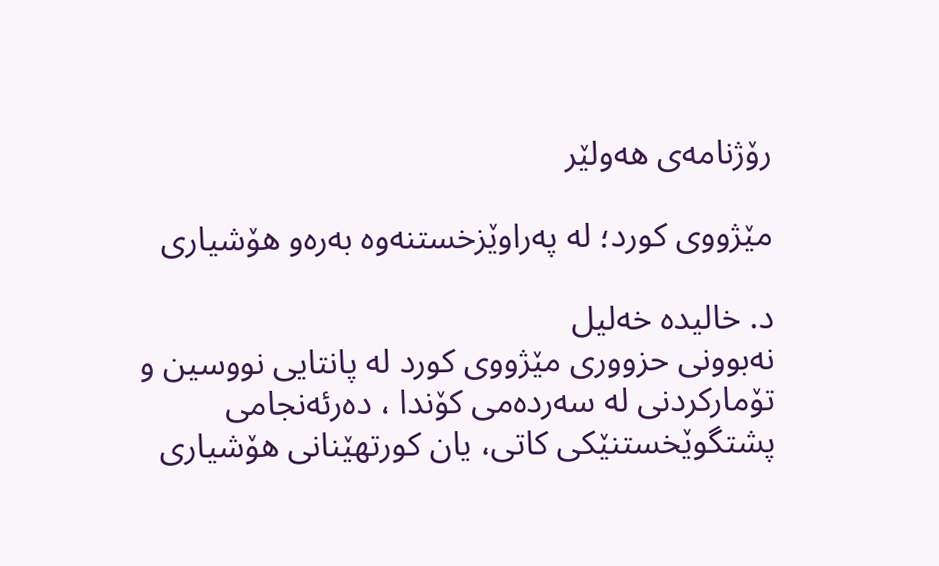رۆژنامەی ھەولێر

مێژووی کورد؛ لە پەراوێزخستنەوە بەرەو هۆشیاری

د. خالیدە خەلیل
نەبوونی حزووری مێژووی کورد لە پانتایی نووسین و تۆمارکردنی لە سەردەمی کۆندا ، دەرئەنجامی پشتگوێخستنێکی کاتی، یان کورتهێنانی هۆشیاری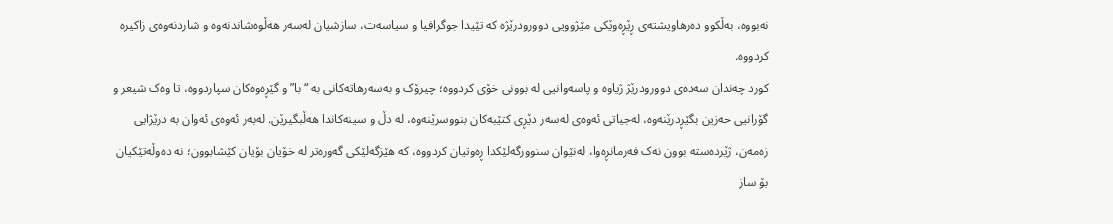نەبووە، بەڵکوو دەرهاویشتەی ڕێڕەوێکی مێژوویی دوورودرێژە کە تێیدا جوگرافیا و سیاسەت، سازشیان لەسەر هەڵوەشاندنەوە و شاردنەوەی زاکیرە کردووە.
کورد چەندان سەدەی دوورودرێژ ژیاوە و پاسەوانیی لە بوونی خۆی کردووە؛ چیرۆک و بەسەرهاتەکانی بە “با” و گێڕەوەکان سپاردووە، تا وەک شیعر و گۆرانیی حەزین بگێڕدرێنەوە، لەجیاتی ئەوەی لەسەر دێڕی کتێبەکان بنووسرێنەوە، لە دڵ و سینەکاندا هەڵبگیرێن. لەبەر ئەوەی ئەوان بە درێژایی زەمەن، ژێردەستە بوون نەک فەرمانڕەوا، لەنێوان سنوورگەلێکدا ڕەوتیان کردووە، کە هێزگەلێکی گەورەتر لە خۆیان بۆیان کێشابوون؛ نە دەوڵەتێکیان بۆ ساز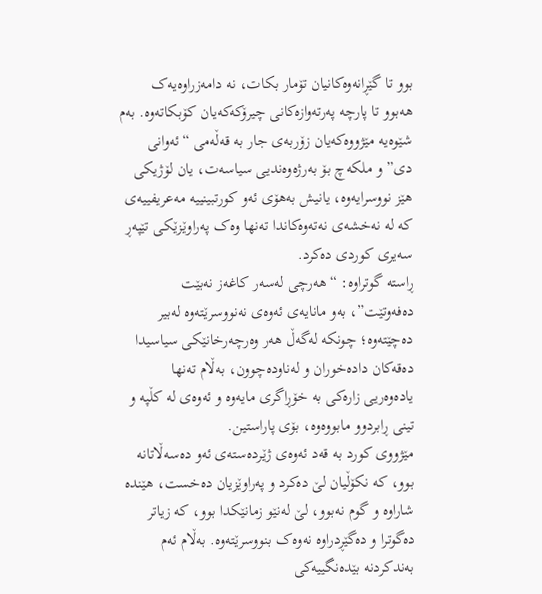بوو تا گێڕانەوەکانیان تۆمار بکات، نە دامەزراوەیەک هەبوو تا پارچە پەرتەوازەکانی چیرۆکەکەیان کۆبکاتەوە. بەم شێوەیە مێژووەکەیان زۆربەی جار بە قەڵەمی “ئەوانی دی” و ملکەچ بۆ بەرژەوەندیی سیاسەت، یان لۆژیکی هێز نووسرایەوە، یانیش بەهۆی ئەو کورتبینییە مەعریفییەی کە لە نەخشەی نەتەوەکاندا تەنها وەک پەراوێزێکی تێپەڕ سەیری کوردی دەکرد.
ڕاستە گوتراوە: “هەرچی لەسەر کاغەز نەبێت دەفەوتێت”، بەو مانایەی ئەوەی نەنووسرێتەوە لەبیر دەچێتەوە؛ چونکە لەگەڵ هەر وەرچەرخانێکی سیاسیدا دەقەکان دادەخوران و لەناودەچوون، بەڵام تەنها یادەوەریی زارەکی بە خۆڕاگری مایەوە و ئەوەی لە کڵپە و تینی ڕابردوو مابووەوە، بۆی پاراستین.
مێژووی کورد بە قەد ئەوەی ژێردەستەی ئەو دەسەڵاتانە بوو، کە نکۆڵیان لێ دەکرد و پەراوێزیان دەخست، هێندە شاراوە و گوم نەبوو، لێ لەنێو زمانێکدا بوو، کە زیاتر دەگوترا و دەگێڕدراوە نەوەک بنووسرێتەوە. بەڵام ئەم بەندکردنە بێدەنگییەکی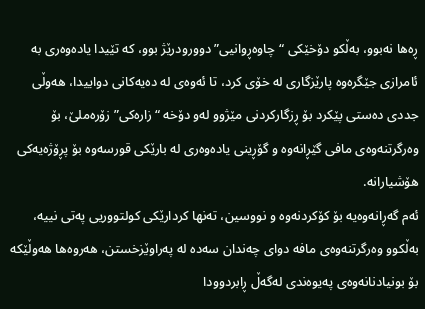ڕەها نەبوو، بەڵکو دۆخێکی “چاوەڕوانیی” دوورودرێژ بوو، کە تێیدا یادەوەری بە ئامرازی جێگرەوە پارێزگاری لە خۆی کرد، تا ئەوەی لە دەیەکانی دواییدا، هەوڵی جددی دەستی پێکرد بۆ ڕزگارکردنی مێژوو لەو دۆخە “زارەکی” زۆرەملێ، بۆ وەرگرتنەوەی مافی گێڕانەوە و گۆڕینی یادەوەری لە بارێکی قورسەوە بۆ پڕۆژەیەکی هۆشیارانە.
ئەم گەڕانەوەیە بۆ کۆکردنەوە و نووسین، تەنها کردارێکی کولتووریی پەتی نییە، بەڵکوو وەرگرتنەوەی مافە دوای چەندان سەدە لە پەراوێزخستن، هەروەها هەوڵێکە بۆ بونیادنانەوەی پەیوەندی لەگەڵ ڕابردوودا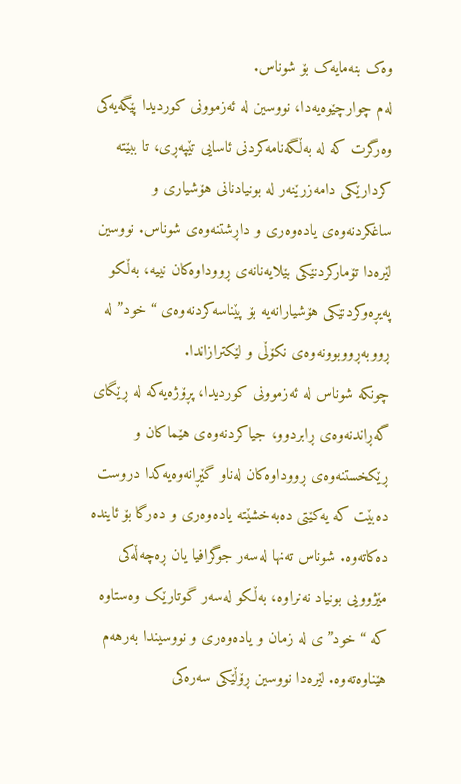وەک بنەمایەک بۆ شوناس.
لەم چوارچێوەیەدا، نووسین لە ئەزموونی کوردیدا پێگەیەکی وەرگرت کە لە بەڵگەنامەکردنی ئاسایی تێپەڕی، تا ببێتە کردارێکی دامەزرێنەر لە بونیادنانی هۆشیاری و ساغکردنەوەی یادەوەری و داڕشتنەوەی شوناس. نووسین لێرەدا تۆمارکردنێکی بێلایەنانەی ڕووداوەکان نییە، بەڵکو پەیڕەوکردنێکی هۆشیارانەیە بۆ پێناسەکردنەوەی “خود” لە ڕووبەڕووبوونەوەی نکۆڵی و لێکترازاندا.
چونکە شوناس لە ئەزموونی کوردیدا، پڕۆژەیەکە لە ڕێگای گەڕاندنەوەی ڕابردوو، جیاکردنەوەی هێماکان و ڕێکخستنەوەی ڕووداوەکان لەناو گێڕانەوەیەکدا دروست دەبێت کە یەکێتی دەبەخشێتە یادەوەری و دەرگا بۆ ئایندە دەکاتەوە. شوناس تەنها لەسەر جوگرافیا یان ڕەچەڵەکی مێژوویی بونیاد نەنراوە، بەڵکو لەسەر گوتارێک وەستاوە کە “خود”ی لە زمان و یادەوەری و نووسیندا بەرهەم هێناوەتەوە. لێرەدا نووسین ڕۆڵێکی سەرەکی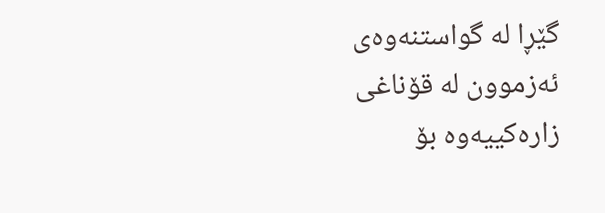گێڕا لە گواستنەوەی ئەزموون لە قۆناغی زارەکییەوە بۆ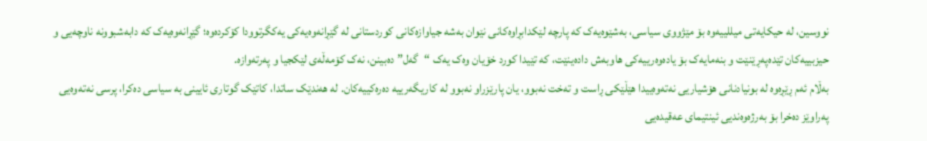نووسین، لە حیکایەتی میللییەوە بۆ مێژووی سیاسی، بەشێوەیەک کە پارچە لێکدابڕاوەکانی نێوان بەشە جیاوازەکانی کوردستانی لە گێڕانەوەیەکی یەکگرتوودا کۆکردەوە؛ گێڕانەوەیەک کە دابەشبوونە ناوچەیی و حیزبییەکان تێدەپەڕێنێت و بنەمایەک بۆ یادەوەرییەکی هاوبەش دادەینێت، کە تێیدا کورد خۆیان وەک یەک “گەل” دەبینن، نەک کۆمەڵەی لێکجیا و پەرتەوازە.
بەڵام ئەم ڕێڕەوە لە بونیادنانی هۆشیاریی نەتەوەییدا هێڵێکی ڕاست و تەخت نەبوو، یان پارێزراو نەبوو لە کاریگەرییە دەرەکییەکان. لە هەندێک ساتدا، کاتێک گوتاری ئایینی بە سیاسی دەکرا، پرسی نەتەوەیی پەراوێز دەخرا بۆ بەرژەوەندیی ئینتیمای عەقیدەیی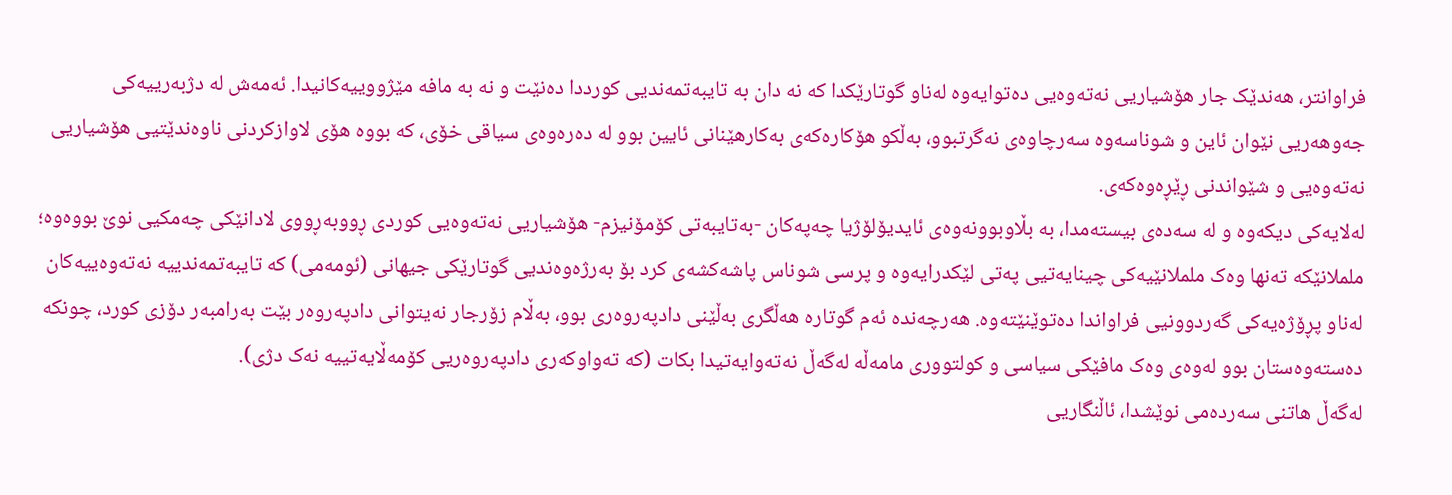فراوانتر، هەندێک جار هۆشیاریی نەتەوەیی دەتوایەوە لەناو گوتارێکدا کە نە دان بە تایبەتمەندیی کورددا دەنێت و نە بە مافە مێژووییەکانیدا. ئەمەش لە دژبەرییەکی جەوهەریی نێوان ئاین و شوناسەوە سەرچاوەی نەگرتبوو، بەڵکو هۆکارەکەی بەکارهێنانی ئایین بوو لە دەرەوەی سیاقی خۆی، کە بووە هۆی لاوازکردنی ناوەندێتیی هۆشیاریی نەتەوەیی و شێواندنی ڕێڕەوەکەی.
لەلایەکی دیکەوە و لە سەدەی بیستەمدا، بە بڵاوبوونەوەی ئایدیۆلۆژیا چەپەکان -بەتایبەتی کۆمۆنیزم- هۆشیاریی نەتەوەیی کوردی ڕووبەڕووی لادانێکی چەمکیی نوێ بووەوە؛ ململانێکە تەنها وەک ململانێیەکی چینایەتیی پەتی لێکدرایەوە و پرسی شوناس پاشەکشەی کرد بۆ بەرژەوەندیی گوتارێکی جیهانی (ئومەمی) کە تایبەتمەندییە نەتەوەییەکان لەناو پڕۆژەیەکی گەردوونیی فراواندا دەتوێنێتەوە. هەرچەندە ئەم گوتارە هەڵگری بەڵێنی دادپەروەری بوو، بەڵام زۆرجار نەیتوانی دادپەروەر بێت بەرامبەر دۆزی کورد، چونکە دەستەوەستان بوو لەوەی وەک مافێکی سیاسی و کولتووری مامەڵە لەگەڵ نەتەوایەتیدا بکات (کە تەواوکەری دادپەروەریی کۆمەڵایەتییە نەک دژی).
لەگەڵ هاتنی سەردەمی نوێشدا، ئاڵنگاریی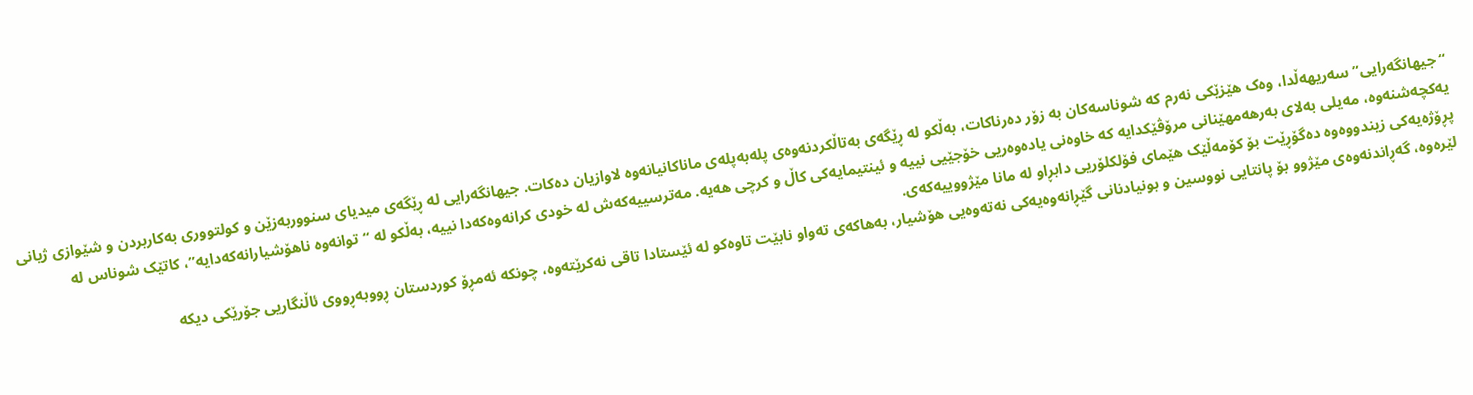“جیهانگەرایی” سەریهەڵدا، وەک هێزێکی نەرم کە شوناسەکان بە زۆر دەرناکات، بەڵکو لە ڕێگەی بەتاڵکردنەوەی پلەبەپلەی ماناکانیانەوە لاوازیان دەکات. جیهانگەرایی لە ڕێگەی میدیای سنووربەزێن و کولتووری بەکاربردن و شێوازی ژیانی یەکچەشنەوە، مەیلی بەلای بەرهەمهێنانی مرۆڤێکدایە کە خاوەنی یادەوەریی خۆجێیی نییە و ئینتیمایەکی کاڵ و کرچی هەیە. مەترسییەکەش لە خودی کرانەوەکەدا نییە، بەڵکو لە “توانەوە ناهۆشیارانەکەدایە”، کاتێک شوناس لە پڕۆژەیەکی زیندووەوە دەگۆڕێت بۆ کۆمەڵێک هێمای فۆلکلۆریی دابڕاو لە مانا مێژووییەکەی.
لێرەوە، گەڕاندنەوەی مێژوو بۆ پانتایی نووسین و بونیادنانی گێڕانەوەیەکی نەتەوەیی هۆشیار، بەهاکەی تەواو نابێت تاوەکو لە ئێستادا تاقی نەکرێتەوە، چونکە ئەمڕۆ کوردستان ڕووبەڕووی ئاڵنگاریی جۆرێکی دیکە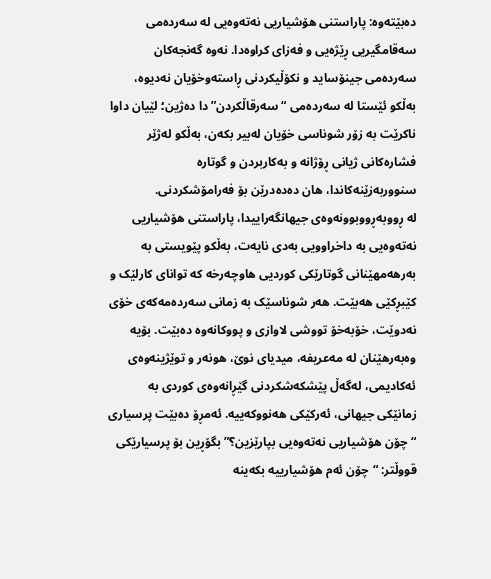دەبێتەوە: پاراستنی هۆشیاریی نەتەوەیی لە سەردەمی سەقامگیریی ڕێژەیی و فەزای کراوەدا. نەوە گەنجەکان سەردەمی جینۆساید و نکۆڵیکردنی ڕاستەوخۆیان نەدیوە، بەڵکو ئێستا لە سەردەمی “سەرقاڵکردن”دا دەژین؛ لێیان داوا ناکرێت بە زۆر شوناسی خۆیان لەبیر بکەن، بەڵکو لەژێر فشارەکانی ژیانی ڕۆژانە و بەکاربردن و گوتارە سنووربەزێنەکاندا، هان دەدەدرێن بۆ فەرامۆشکردنی.
لە ڕووبەڕووبوونەوەی جیهانگەراییدا، پاراستنی هۆشیاریی نەتەوەیی بە داخراوویی بەدی نایەت، بەڵکو پێویستی بە بەرهەمهێنانی گوتارێکی کوردیی هاوچەرخە کە توانای کارلێک و کێبڕکێی هەبێت. هەر شوناسێک بە زمانی سەردەمەکەی خۆی نەدوێت، خۆبەخۆ تووشی لاوازی و پووکانەوە دەبێت. بۆیە وەبەرهێنان لە مەعریفە، میدیای نوێ، هونەر و توێژینەوەی ئەکادیمی، لەگەڵ پێشکەشکردنی گێڕانەوەی کوردی بە زمانێکی جیهانی، ئەرکێکی هەنووکەییە. ئەمڕۆ دەبێت پرسیاری “چۆن هۆشیاریی نەتەوەیی بپارێزین؟” بگۆڕین بۆ پرسیارێکی قووڵتر: “چۆن ئەم هۆشیارییە بکەینە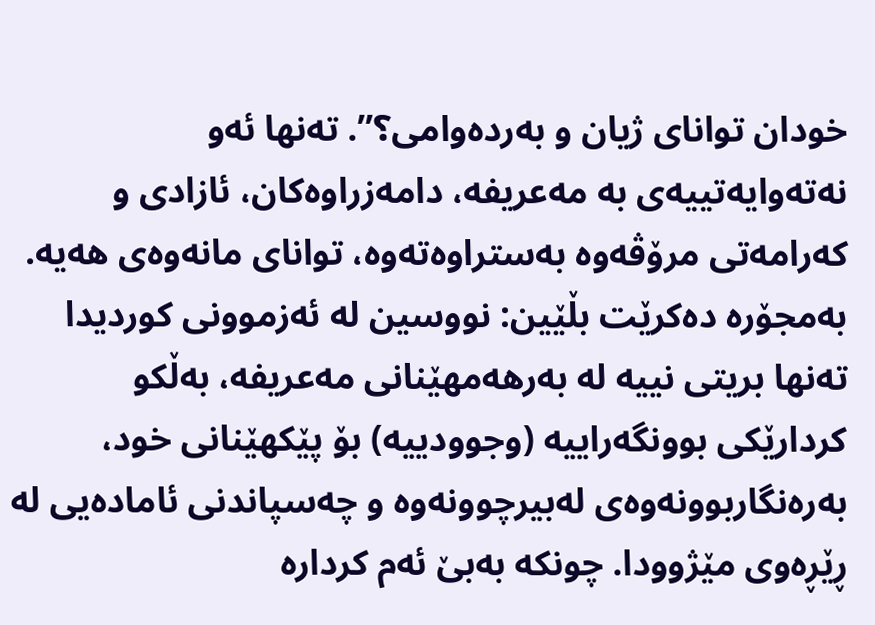خودان توانای ژیان و بەردەوامی؟”. تەنها ئەو نەتەوایەتییەی بە مەعریفە، دامەزراوەکان، ئازادی و کەرامەتی مرۆڤەوە بەستراوەتەوە، توانای مانەوەی هەیە.
بەمجۆرە دەکرێت بڵێین: نووسین لە ئەزموونی کوردیدا تەنها بریتی نییە لە بەرهەمهێنانی مەعریفە، بەڵکو کردارێکی بوونگەراییە (وجوودییە) بۆ پێکهێنانی خود، بەرەنگاربوونەوەی لەبیرچوونەوە و چەسپاندنی ئامادەیی لە ڕێڕەوی مێژوودا. چونکە بەبێ ئەم کردارە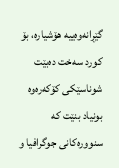گێڕانەوەییە هۆشیارە، بۆ کورد سەخت دەبێت شوناسێکی کۆکەرەوە بونیاد بنێت کە سنوورەکانی جوگرافیا و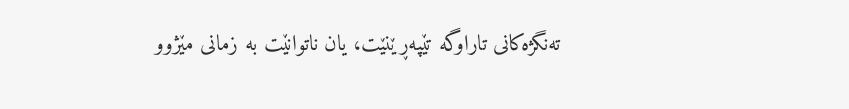تەنگژەکانی تاراوگە تێپەڕێنێت، یان ناتوانێت بە زمانی مێژوو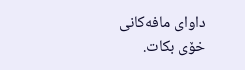داوای مافەکانی خۆی بکات.